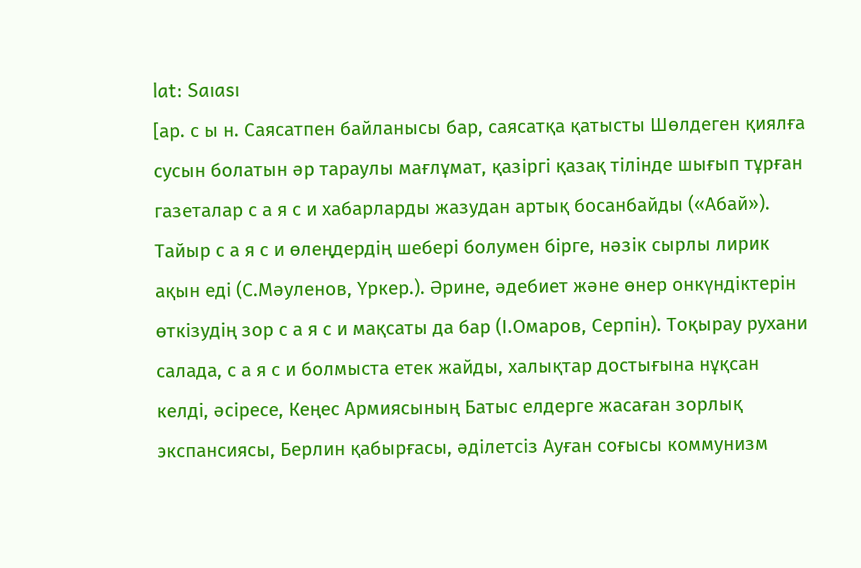lat: Saıası
[ар. с ы н. Саясатпен байланысы бар, саясатқа қатысты Шөлдеген қиялға сусын болатын әр тараулы мағлұмат, қазіргі қазақ тілінде шығып тұрған газеталар с а я с и хабарларды жазудан артық босанбайды («Абай»). Тайыр с а я с и өлеңдердің шебері болумен бірге, нәзік сырлы лирик ақын еді (С.Мәуленов, Үркер.). Әрине, әдебиет және өнер онкүндіктерін өткізудің зор с а я с и мақсаты да бар (І.Омаров, Серпін). Тоқырау рухани салада, с а я с и болмыста етек жайды, халықтар достығына нұқсан келді, әсіресе, Кеңес Армиясының Батыс елдерге жасаған зорлық экспансиясы, Берлин қабырғасы, әділетсіз Ауған соғысы коммунизм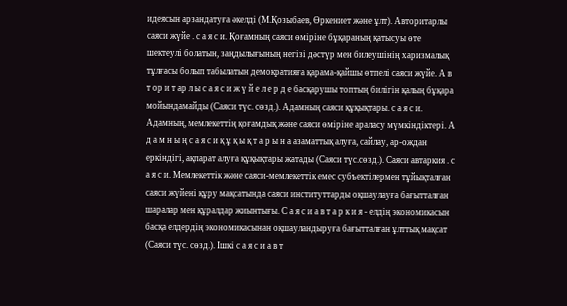идеясын арзандатуға әкелді (М.Қозыбаев, Өркениет және ұлт). Авторитарлы саяси жүйе . с а я с и. Қоғамның саяси өміріне бұқараның қатысуы өте шектеулі болатын, заңдылығының негізі дәстүр мен билеушінің харизмалық тұлғасы болып табылатын демократияға қарама-қайшы өтпелі саяси жүйе. А в т ор и т ар л ы с а я с и ж ү й е л е р д е басқарушы топтың билігін қалың бұқара мойындамайды (Саяси түс. сөзд.). Адамның саяси құқықтары. с а я с и. Адамның, мемлекеттің қоғамдық және саяси өміріне араласу мүмкіндіктері. А д а м н ы ң с а я с и қ ұ қ ы қ т а р ы н а азаматтық алуға, сайлау, ар-ождан еркіндігі, ақпарат алуға құқықтары жатады (Саяси түс.сөзд.). Саяси автаркия . с а я с и. Мемлекеттік және саяси-мемлекеттік емес субъектілермен тұйықталған саяси жүйені құру мақсатында саяси институттарды оқшаулауға бағытталған шаралар мен құралдар жиынтығы. С а я с и а в т а р к и я - елдің экономикасын басқа елдердің экономикасынан оқшауландыруға бағытталған ұлттық мақсат (Саяси түс. сөзд.). Ішкі с а я с и а в т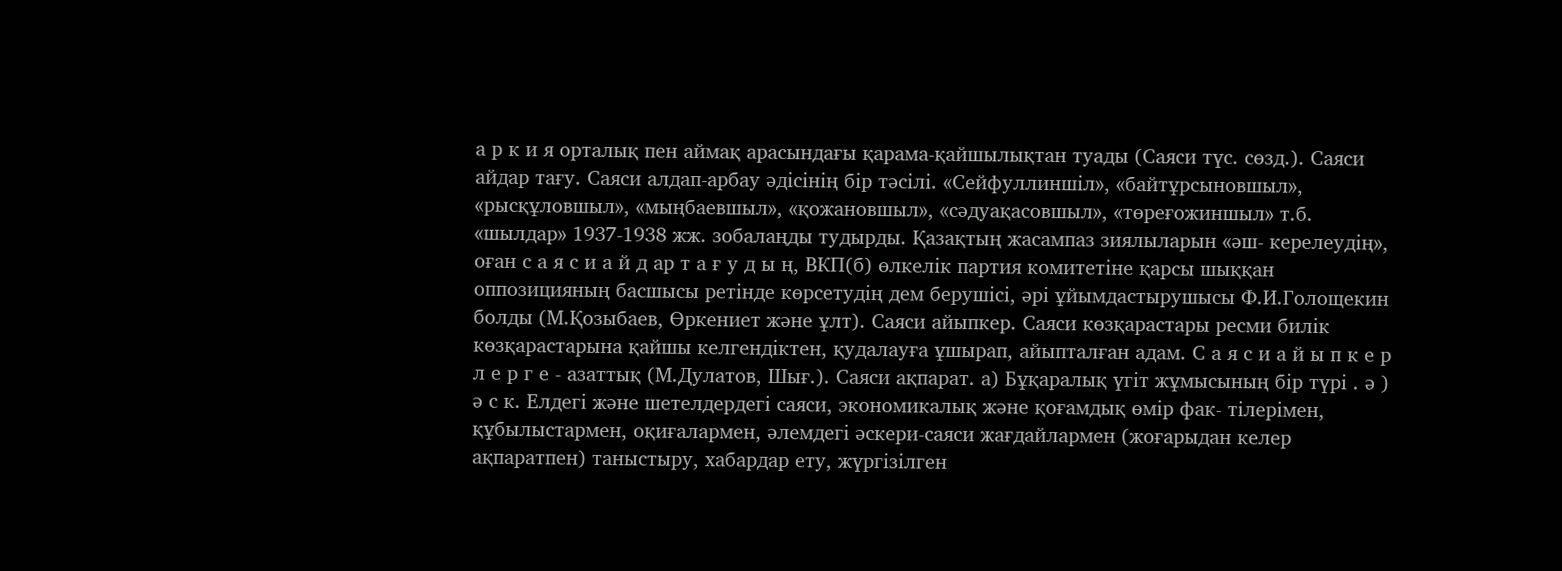а р к и я орталық пен аймақ арасындағы қарама-қайшылықтан туады (Саяси түс. сөзд.). Саяси айдар тағу. Саяси алдап-арбау әдісінің бір тәсілі. «Сейфуллиншіл», «байтұрсыновшыл», «рысқұловшыл», «мыңбаевшыл», «қожановшыл», «сәдуақасовшыл», «төреғожиншыл» т.б. «шылдар» 1937-1938 жж. зобалаңды тудырды. Қазақтың жасампаз зиялыларын «әш- керелеудің», оған с а я с и а й д ар т а ғ у д ы ң, ВКП(б) өлкелік партия комитетіне қарсы шыққан оппозицияның басшысы ретінде көрсетудің дем берушісі, әрі ұйымдастырушысы Ф.И.Голощекин болды (М.Қозыбаев, Өркениет және ұлт). Саяси айыпкер. Саяси көзқарастары ресми билік көзқарастарына қайшы келгендіктен, қудалауға ұшырап, айыпталған адам. С а я с и а й ы п к е р л е р г е - азаттық (М.Дулатов, Шығ.). Саяси ақпарат. а) Бұқаралық үгіт жұмысының бір түрі . ә ) ә с к. Елдегі және шетелдердегі саяси, экономикалық және қоғамдық өмір фак- тілерімен, құбылыстармен, оқиғалармен, әлемдегі әскери-саяси жағдайлармен (жоғарыдан келер ақпаратпен) таныстыру, хабардар ету, жүргізілген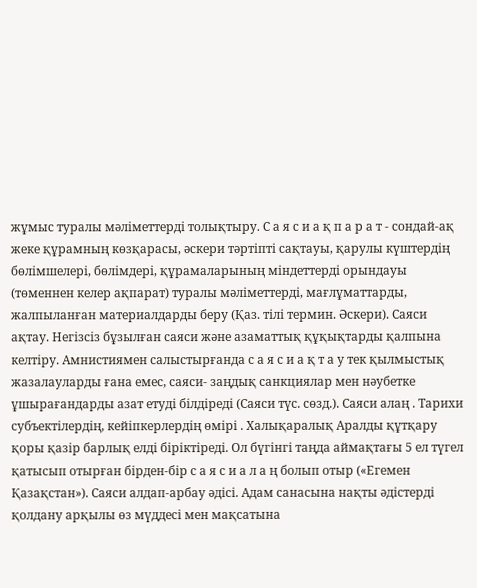жұмыс туралы мәліметтерді толықтыру. С а я с и а қ п а р а т - сондай-ақ жеке құрамның көзқарасы, әскери тәртіпті сақтауы, қарулы күштердің бөлімшелері, бөлімдері, құрамаларының міндеттерді орындауы (төменнен келер ақпарат) туралы мәліметтерді, мағлұматтарды, жалпыланған материалдарды беру (Қаз. тілі термин. Әскери). Саяси ақтау. Негізсіз бұзылған саяси және азаматтық құқықтарды қалпына келтіру. Амнистиямен салыстырғанда с а я с и а қ т а у тек қылмыстық жазалауларды ғана емес, саяси- заңдық санкциялар мен нәубетке ұшырағандарды азат етуді білдіреді (Саяси түс. сөзд.). Саяси алаң . Тарихи субъектілердің, кейіпкерлердің өмірі . Халықаралық Аралды құтқару қоры қазір барлық елді біріктіреді. Ол бүгінгі таңда аймақтағы 5 ел түгел қатысып отырған бірден-бір с а я с и а л а ң болып отыр («Егемен Қазақстан»). Саяси алдап-арбау әдісі. Адам санасына нақты әдістерді қолдану арқылы өз мүддесі мен мақсатына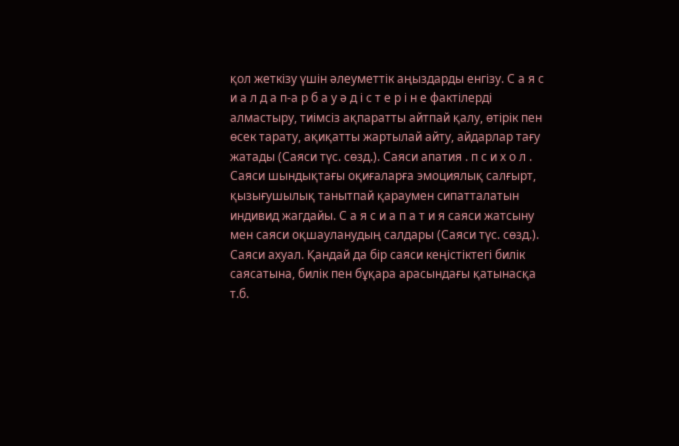қол жеткізу үшін әлеуметтік аңыздарды енгізу. С а я с и а л д а п-а р б а у ә д і с т е р і н е фактілерді алмастыру, тиімсіз ақпаратты айтпай қалу, өтірік пен өсек тарату, ақиқатты жартылай айту, айдарлар тағу жатады (Саяси түс. сөзд.). Саяси апатия . п с и х о л . Саяси шындықтағы оқиғаларға эмоциялық салғырт, қызығушылық танытпай қараумен сипатталатын индивид жагдайы. С а я с и а п а т и я саяси жатсыну мен саяси оқшауланудың салдары (Саяси түс. сөзд.). Саяси ахуал. Қандай да бір саяси кеңістіктегі билік саясатына, билік пен бұқара арасындағы қатынасқа т.б.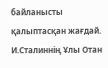байланысты қалыптасқан жағдай. И.Сталиннің Ұлы Отан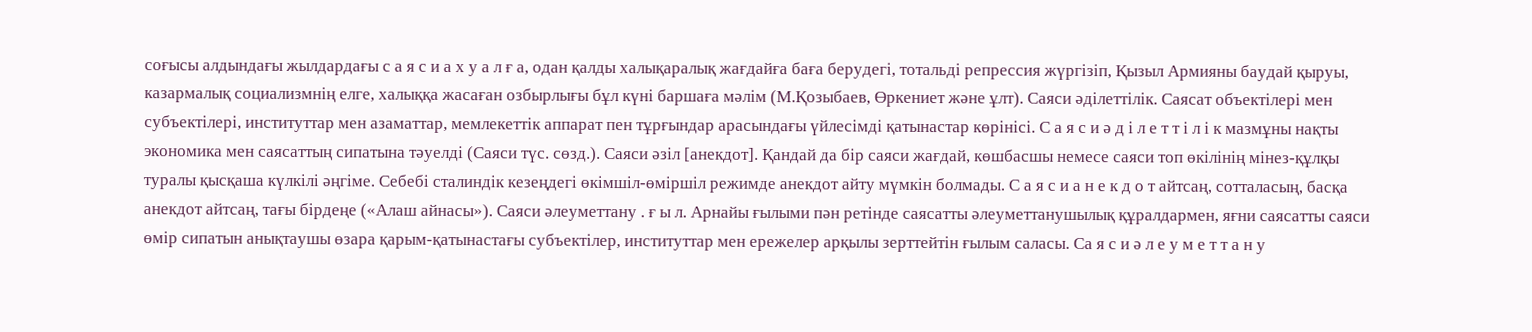соғысы алдындағы жылдардағы с а я с и а х у а л ғ а, одан қалды халықаралық жағдайға баға берудегі, тотальді репрессия жүргізіп, Қызыл Армияны баудай қыруы, казармалық социализмнің елге, халыққа жасаған озбырлығы бұл күні баршаға мәлім (М.Қозыбаев, Өркениет және ұлт). Саяси әділеттілік. Саясат объектілері мен субъектілері, институттар мен азаматтар, мемлекеттік аппарат пен тұрғындар арасындағы үйлесімді қатынастар көрінісі. С а я с и ә д і л е т т і л і к мазмұны нақты экономика мен саясаттың сипатына тәуелді (Саяси түс. сөзд.). Саяси әзіл [анекдот]. Қандай да бір саяси жағдай, көшбасшы немесе саяси топ өкілінің мінез-құлқы туралы қысқаша күлкілі әңгіме. Себебі сталиндік кезеңдегі өкімшіл-өміршіл режимде анекдот айту мүмкін болмады. С а я с и а н е к д о т айтсаң, сотталасың, басқа анекдот айтсаң, тағы бірдеңе («Алаш айнасы»). Саяси әлеуметтану . ғ ы л. Арнайы ғылыми пән ретінде саясатты әлеуметтанушылық құралдармен, яғни саясатты саяси өмір сипатын анықтаушы өзара қарым-қатынастағы субъектілер, институттар мен ережелер арқылы зерттейтін ғылым саласы. Са я с и ә л е у м е т т а н у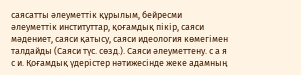саясатты әлеуметтік құрылым, бейресми әлеуметтік институттар, қоғамдық пікір, саяси мәдениет, саяси қатысу, саяси идеология көмегімен талдайды (Саяси түс. сөзд.). Саяси әлеуметтену. с а я с и. Қоғамдық үдерістер нәтижесінде жеке адамның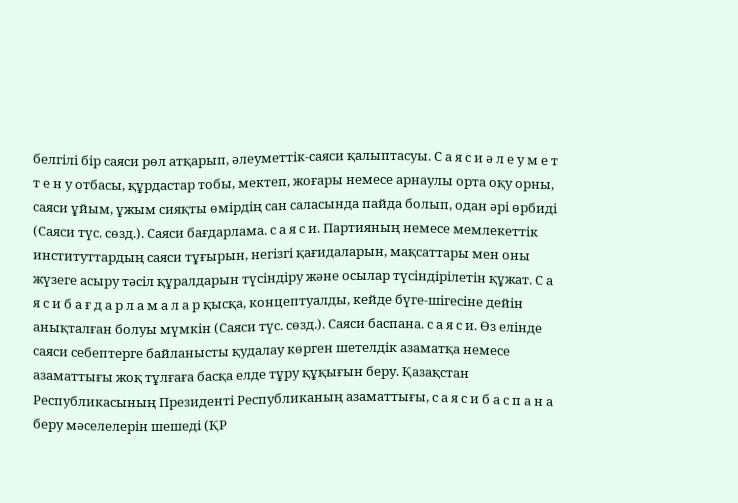белгілі бір саяси рөл атқарып, әлеуметтік-саяси қалыптасуы. С а я с и ә л е у м е т т е н у отбасы, құрдастар тобы, мектеп, жоғары немесе арнаулы орта оқу орны, саяси ұйым, ұжым сияқты өмірдің сан саласында пайда болып, одан әрі өрбиді (Саяси түс. сөзд.). Саяси бағдарлама. с а я с и. Партияның немесе мемлекеттік институттардың саяси тұғырын, негізгі қағидаларын, мақсаттары мен оны жүзеге асыру тәсіл құралдарын түсіндіру және осылар түсіндірілетін құжат. С а я с и б а ғ д а р л а м а л а р қысқа, концептуалды, кейде бүге-шігесіне дейін анықталған болуы мүмкін (Саяси түс. сөзд.). Саяси баспана. с а я с и. Өз елінде саяси себептерге байланысты қудалау көрген шетелдік азаматқа немесе азаматтығы жоқ тұлғаға басқа елде тұру құқығын беру. Қазақстан Республикасының Президенті Республиканың азаматтығы, с а я с и б а с п а н а беру мәселелерін шешеді (ҚР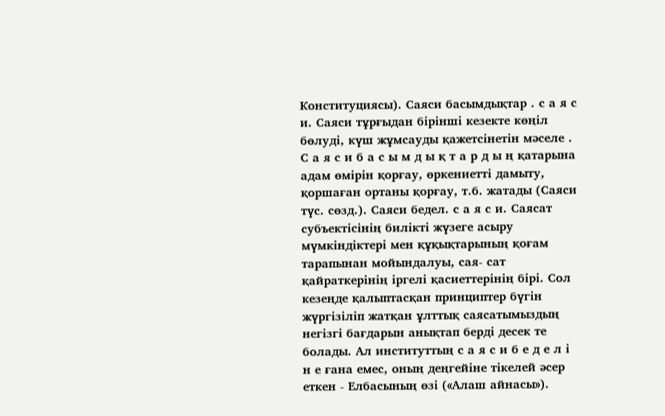Конституциясы). Саяси басымдықтар . с а я с и. Саяси тұрғыдан бірінші кезекте көңіл бөлуді, күш жұмсауды қажетсінетін мәселе . С а я с и б а с ы м д ы қ т а р д ы ң қатарына адам өмірін қорғау, өркениетті дамыту, қоршаған ортаны қорғау, т.б. жатады (Саяси түс. сөзд.). Саяси бедел. с а я с и. Саясат субъектісінің билікті жүзеге асыру мүмкіндіктері мен құқықтарының қоғам тарапынан мойындалуы, сая- сат қайраткерінің іргелі қасиеттерінің бірі. Сол кезеңде қалыптасқан принциптер бүгін жүргізіліп жатқан ұлттық саясатымыздың негізгі бағдарын анықтап берді десек те болады. Ал институттың с а я с и б е д е л і н е ғана емес, оның деңгейіне тікелей әсер еткен - Елбасының өзі («Алаш айнасы»).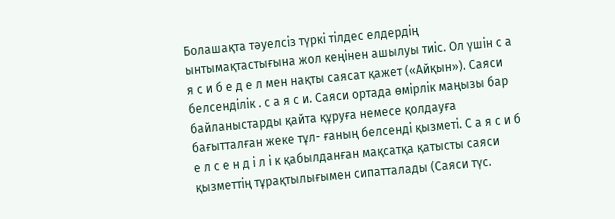Болашақта тәуелсіз түркі тілдес елдердің ынтымақтастығына жол кеңінен ашылуы тиіс. Ол үшін с а я с и б е д е л мен нақты саясат қажет («Айқын»). Саяси белсенділік . с а я с и. Саяси ортада өмірлік маңызы бар байланыстарды қайта құруға немесе қолдауға бағытталған жеке тұл- ғаның белсенді қызметі. С а я с и б е л с е н д і л і к қабылданған мақсатқа қатысты саяси қызметтің тұрақтылығымен сипатталады (Саяси түс.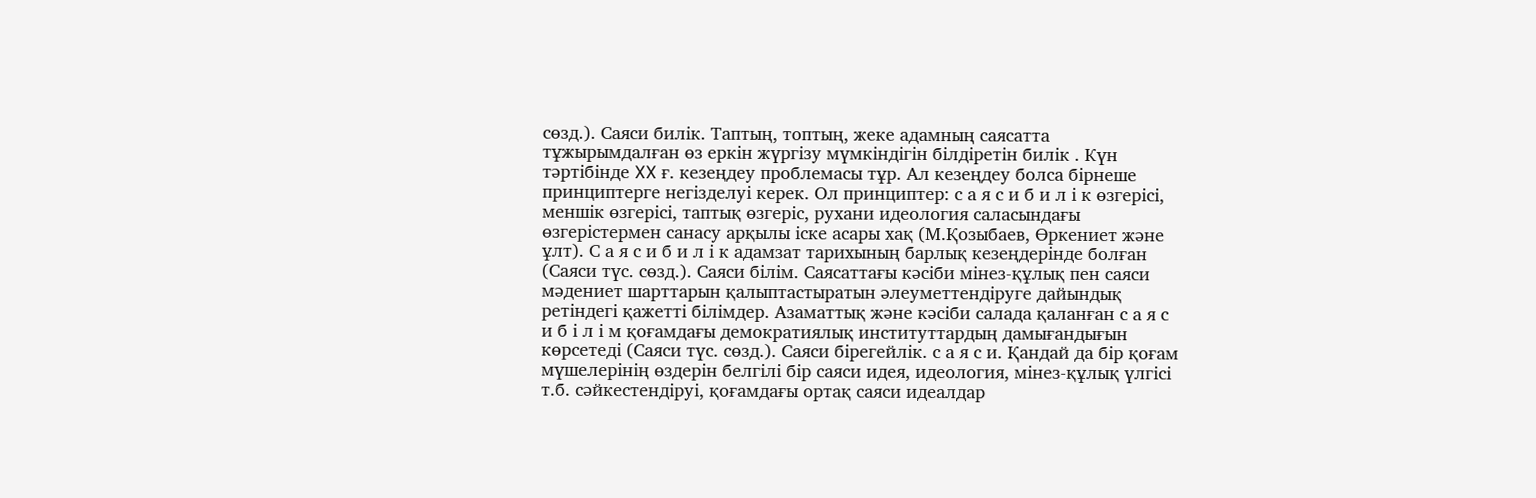сөзд.). Саяси билік. Таптың, топтың, жеке адамның саясатта тұжырымдалған өз еркін жүргізу мүмкіндігін білдіретін билік . Күн тәртібінде XX ғ. кезеңдеу проблемасы тұр. Ал кезеңдеу болса бірнеше принциптерге негізделуі керек. Ол принциптер: с а я с и б и л і к өзгерісі, меншік өзгерісі, таптық өзгеріс, рухани идеология саласындағы өзгерістермен санасу арқылы іске асары хақ (М.Қозыбаев, Өркениет және ұлт). С а я с и б и л і к адамзат тарихының барлық кезеңдерінде болған (Саяси түс. сөзд.). Саяси білім. Саясаттағы кәсіби мінез-құлық пен саяси мәдениет шарттарын қалыптастыратын әлеуметтендіруге дайындық ретіндегі қажетті білімдер. Азаматтық және кәсіби салада қаланған с а я с и б і л і м қоғамдағы демократиялық институттардың дамығандығын көрсетеді (Саяси түс. сөзд.). Саяси бірегейлік. с а я с и. Қандай да бір қоғам мүшелерінің өздерін белгілі бір саяси идея, идеология, мінез-құлық үлгісі т.б. сәйкестендіруі, қоғамдағы ортақ саяси идеалдар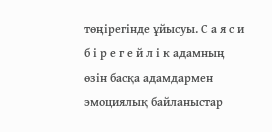төңірегінде ұйысуы. С а я с и б і р е г е й л і к адамның өзін басқа адамдармен эмоциялық байланыстар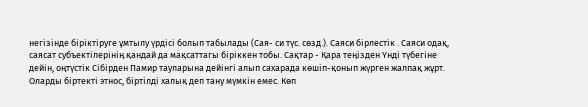негізінде біріктіруге ұмтылу үрдісі болып табылады (Сая- си түс. сөзд.). Саяси бірлестік . Саяси одақ, саясат субъектілерінің қандай да мақсаттагы біріккен тобы. Сақтар - Қара теңізден Үнді түбегіне дейін, оңтүстік Сібірден Памир тауларына дейінгі алып сахарада көшіп-қонып жүрген жалпақ жұрт. Оларды біртекті этнос, біртілді халық деп тану мүмкін емес. Көп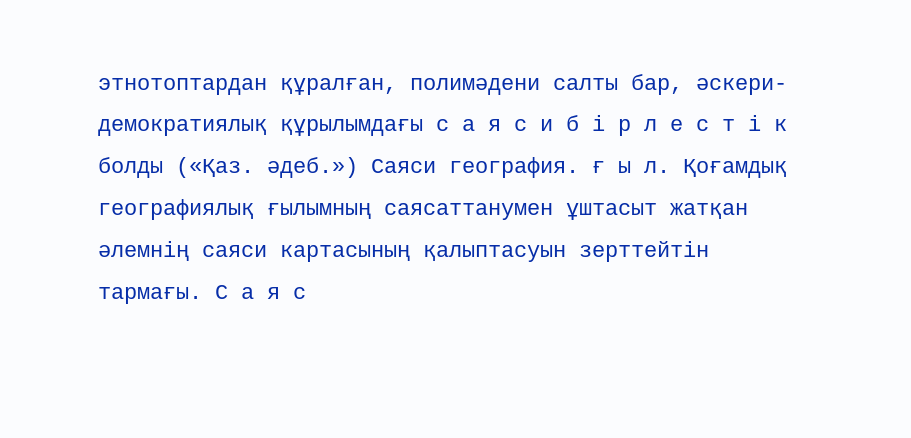этнотоптардан құралған, полимәдени салты бар, әскери-демократиялық құрылымдағы с а я с и б і р л е с т і к болды («Қаз. әдеб.») Саяси география. ғ ы л. Қоғамдық географиялық ғылымның саясаттанумен ұштасыт жатқан әлемнің саяси картасының қалыптасуын зерттейтін тармағы. С а я с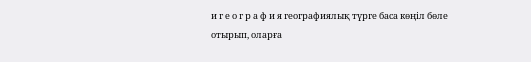и г е о г р а ф и я географиялық түрге баса көңіл бөле отырып, оларға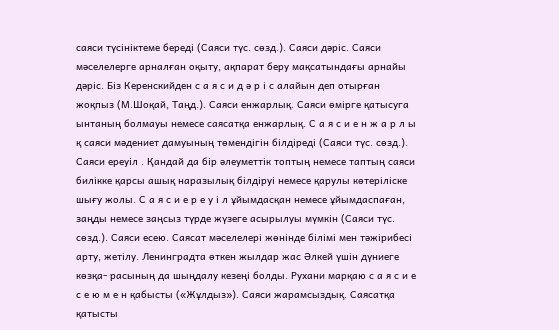саяси түсініктеме береді (Саяси түс. сөзд.). Саяси дәріс. Саяси мәселелерге арналған оқыту, ақпарат беру мақсатындағы арнайы дәріс. Біз Керенскийден с а я с и д ә р і с алайын деп отырған жоқпыз (М.Шоқай, Таңд.). Саяси енжарлық. Саяси өмірге қатысуга ынтаның болмауы немесе саясатқа енжарлық. С а я с и е н ж а р л ы қ саяси мәдениет дамуының төмендігін білдіреді (Саяси түс. сөзд.). Саяси ереуіл . Қандай да бір әлеуметтік топтың немесе таптың саяси билікке қарсы ашық наразылық білдіруі немесе қарулы көтеріліске шығу жолы. С а я с и е р е у і л ұйымдасқан немесе ұйымдаспаған, заңды немесе заңсыз түрде жүзеге асырылуы мүмкін (Саяси түс. сөзд.). Саяси есею. Саясат мәселелері жөнінде білімі мен тәжірибесі арту, жетілу. Ленинградта өткен жылдар жас Әлкей үшін дүниеге көзқа- расының да шыңдалу кезеңі болды. Рухани марқаю с а я с и е с е ю м е н қабысты («Жұлдыз»). Саяси жарамсыздық. Саясатқа қатысты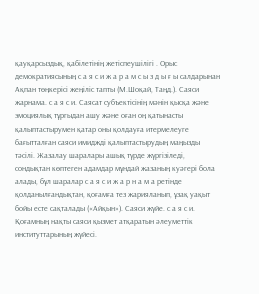қауқарсыздық, қабілетінің жетіспеушілігі . Орыс демократиясының с а я с и ж а р а м с ы з д ы ғ ы салдарынан Ақпан төңкерісі жеңіліс тапты (М.Шоқай, Таңд.). Саяси жарнама. с а я с и. Саясат субъектісінің мәнін қысқа және эмоциялық тұргыдан ашу және оған оң қатынасты қалыптастырумен қатар оны қолдауға итермелеуге бағытталған саяси имиджді қалыптастырудың маңызды тәсілі. Жазалау шаралары ашық түрде жүргізіледі, сондықтан көптеген адамдар мұндай жазаның куәгері бола алады, бұл шаралар с а я с и ж а р н а м а ретінде қолданылғандықтан, қоғамға тез жарияланып, ұзақ уақыт бойы есте сақталады («Айқын»). Саяси жүйе. с а я с и. Қоғамның нақты саяси қызмет атқаратын әлеуметтік институттарының жүйесі.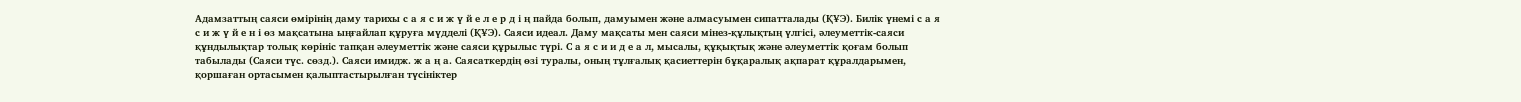Адамзаттың саяси өмірінің даму тарихы с а я с и ж ү й е л е р д і ң пайда болып, дамуымен және алмасуымен сипатталады (ҚҰЭ). Билік үнемі с а я с и ж ү й е н і өз мақсатына ыңғайлап құруға мүдделі (ҚҰЭ). Саяси идеал. Даму мақсаты мен саяси мінез-құлықтың үлгісі, әлеуметтік-саяси құндылықтар толық көрініс тапқан әлеуметтік және саяси құрылыс түрі. С а я с и и д е а л, мысалы, құқықтық және әлеуметтік қоғам болып табылады (Саяси түс. сөзд.). Саяси имидж. ж а ң а. Саясаткердің өзі туралы, оның тұлғалық қасиеттерін бұқаралық ақпарат құралдарымен, қоршаған ортасымен қалыптастырылған түсініктер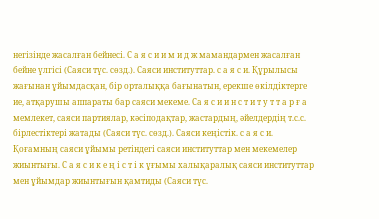негізінде жасалған бейнесі. С а я с и и м и д ж мамандармен жасалған бейне үлгісі (Саяси түс. сөзд.). Саяси институттар. с а я с и. Құрылысы жағынан ұйымдасқан, бір орталыққа бағынатын, ерекше өкілдіктерге ие, атқарушы аппараты бар саяси мекеме. Са я с и и н с т и т у т т а р ғ а мемлекет, саяси партиялар, кәсіподақтар, жастардың, әйелдердің т.с.с. бірлестіктері жатады (Саяси түс. сөзд.). Саяси кеңістік. с а я с и. Қоғамның саяси ұйымы ретіндегі саяси институттар мен мекемелер жиынтығы. С а я с и к е ң і с т і к ұғымы халықаралық саяси институттар мен ұйымдар жиынтығын қамтиды (Саяси түс.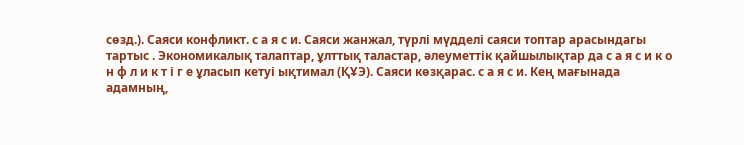сөзд.). Саяси конфликт. с а я с и. Саяси жанжал, түрлі мүдделі саяси топтар арасындагы тартыс . Экономикалық талаптар, ұлттық таластар, әлеуметтік қайшылықтар да с а я с и к о н ф л и к т і г е ұласып кетуі ықтимал (ҚҰЭ). Саяси көзқарас. с а я с и. Кең мағынада адамның,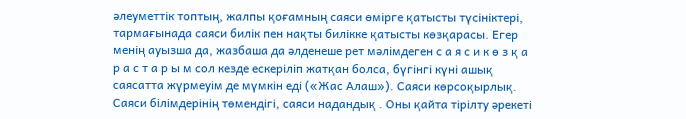әлеуметтік топтың, жалпы қоғамның саяси өмірге қатысты түсініктері, тармағынада саяси билік пен нақты билікке қатысты көзқарасы. Егер менің ауызша да, жазбаша да әлденеше рет мәлімдеген с а я с и к ө з қ а р а с т а р ы м сол кезде ескеріліп жатқан болса, бүгінгі күні ашық саясатта жүрмеуім де мүмкін еді («Жас Алаш»). Саяси көрсоқырлық. Саяси білімдерінің төмендігі, саяси надандық . Оны қайта тірілту әрекеті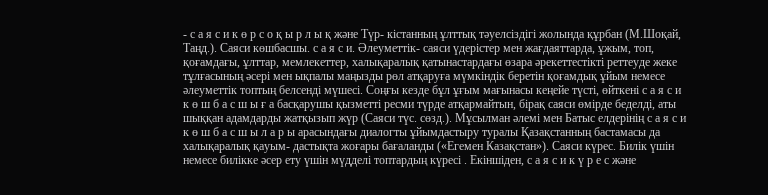- с а я с и к ө р с о қ ы р л ы қ және Түр- кістанның ұлттық тәуелсіздігі жолында құрбан (М.Шоқай, Таңд.). Саяси көшбасшы. с а я с и. Әлеуметтік- саяси үдерістер мен жағдаяттарда, ұжым, топ, қоғамдағы, ұлттар, мемлекеттер, халықаралық қатынастардағы өзара әрекеттестікті реттеуде жеке тұлғасының әсері мен ықпалы маңызды рөл атқаруға мүмкіндік беретін қоғамдық ұйым немесе әлеуметтік топтың белсенді мүшесі. Соңғы кезде бұл ұғым мағынасы кеңейе түсті, өйткені с а я с и к ө ш б а с ш ы ғ а басқарушы қызметті ресми түрде атқармайтын, бірақ саяси өмірде беделді, аты шыққан адамдарды жатқызып жүр (Саяси түс. сөзд.). Мұсылман әлемі мен Батыс елдерінің с а я с и к ө ш б а с ш ы л а р ы арасындағы диалогты ұйымдастыру туралы Қазақстанның бастамасы да халықаралық қауым- дастықта жоғары бағаланды («Егемен Казақстан»). Саяси күрес. Билік үшін немесе билікке әсер ету үшін мүдделі топтардың күресі . Екіншіден, с а я с и к ү р е с және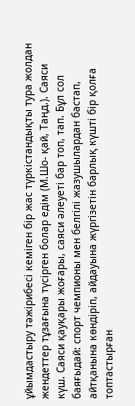ұйымдастыру тәжірибесі кеміген бір жас түркістандықты тура жолдан жендеттер тұзағына түсірген болар едім (М.Шо- қай, Таңд.). Саяси күш. Саяси қауқары жоғары, саяси әлеуеті бар топ, тап. Бұл сол баяғыдай: спорт чемпионы мен белгілі жазушылардан бастап, айтқанына көндіріп, айдауына жүргізетін барлық күшті бір қолға топтастырған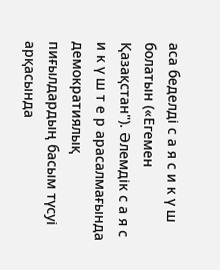аса беделді с а я с и к ү ш болатын («Егемен Қазақстан"). Әлемдік с а я с и к ү ш т е р арасалмағында демократиялық пиғылдардың басым түсуі арқасында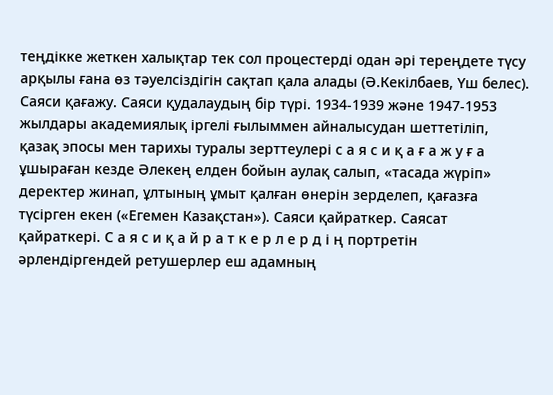теңдікке жеткен халықтар тек сол процестерді одан әрі тереңдете түсу арқылы ғана өз тәуелсіздігін сақтап қала алады (Ә.Кекілбаев, Үш белес). Саяси қағажу. Саяси қудалаудың бір түрі. 1934-1939 және 1947-1953 жылдары академиялық іргелі ғылыммен айналысудан шеттетіліп, қазақ эпосы мен тарихы туралы зерттеулері с а я с и қ а ғ а ж у ғ а ұшыраған кезде Әлекең елден бойын аулақ салып, «тасада жүріп» деректер жинап, ұлтының ұмыт қалған өнерін зерделеп, қағазға түсірген екен («Егемен Казақстан»). Саяси қайраткер. Саясат қайраткері. С а я с и қ а й р а т к е р л е р д і ң портретін әрлендіргендей ретушерлер еш адамның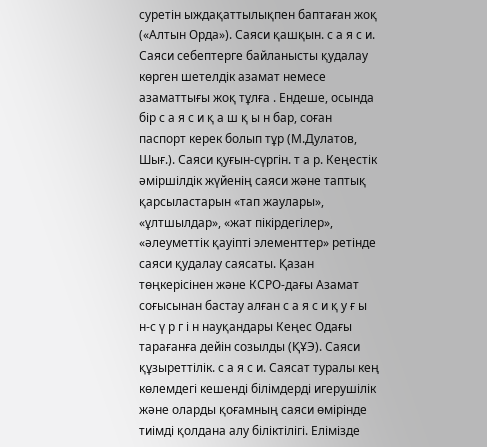суретін ыждақаттылықпен баптаған жоқ («Алтын Орда»). Саяси қашқын. с а я с и. Саяси себептерге байланысты қудалау көрген шетелдік азамат немесе азаматтығы жоқ тұлға . Ендеше, осында бір с а я с и қ а ш қ ы н бар, соған паспорт керек болып тұр (М.Дулатов, Шығ.). Саяси қуғын-сүргін. т а р. Кеңестік әміршілдік жүйенің саяси және таптық қарсыластарын «тап жаулары», «ұлтшылдар», «жат пікірдегілер», «әлеуметтік қауіпті элементтер» ретінде саяси қудалау саясаты. Қазан төңкерісінен және КСРО-дағы Азамат соғысынан бастау алған с а я с и қ у ғ ы н-с ү р г і н науқандары Кеңес Одағы тарағанға дейін созылды (ҚҰЭ). Саяси құзыреттілік. с а я с и. Саясат туралы кең көлемдегі кешенді білімдерді игерушілік және оларды қоғамның саяси өмірінде тиімді қолдана алу біліктілігі. Елімізде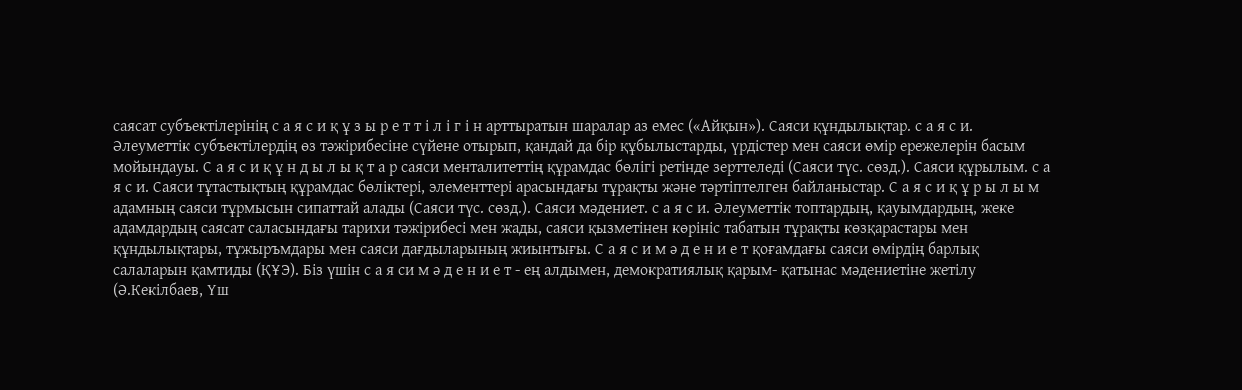саясат субъектілерінің с а я с и қ ұ з ы р е т т і л і г і н арттыратын шаралар аз емес («Айқын»). Саяси құндылықтар. с а я с и. Әлеуметтік субъектілердің өз тәжірибесіне сүйене отырып, қандай да бір құбылыстарды, үрдістер мен саяси өмір ережелерін басым мойындауы. С а я с и қ ұ н д ы л ы қ т а р саяси менталитеттің құрамдас бөлігі ретінде зерттеледі (Саяси түс. сөзд.). Саяси құрылым. с а я с и. Саяси тұтастықтың құрамдас бөліктері, элементтері арасындағы тұрақты және тәртіптелген байланыстар. С а я с и қ ұ р ы л ы м адамның саяси тұрмысын сипаттай алады (Саяси түс. сөзд.). Саяси мәдениет. с а я с и. Әлеуметтік топтардың, қауымдардың, жеке адамдардың саясат саласындағы тарихи тәжірибесі мен жады, саяси қызметінен көрініс табатын тұрақты көзқарастары мен құндылықтары, тұжыръмдары мен саяси дағдыларының жиынтығы. С а я с и м ә д е н и е т қоғамдағы саяси өмірдің барлық салаларын қамтиды (ҚҰЭ). Біз үшін с а я си м ә д е н и е т - ең алдымен, демократиялық қарым- қатынас мәдениетіне жетілу (Ә.Кекілбаев, Үш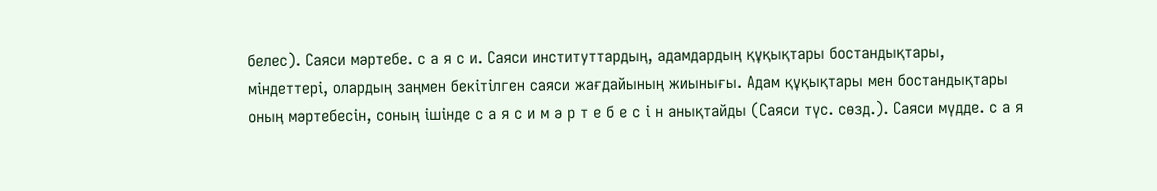белес). Саяси мәртебе. с а я с и. Саяси институттардың, адамдардың құқықтары бостандықтары, міндеттері, олардың заңмен бекітілген саяси жағдайының жиынығы. Адам құқықтары мен бостандықтары оның мәртебесін, соның ішінде с а я с и м ә р т е б е с і н анықтайды (Саяси түс. сөзд.). Саяси мүдде. с а я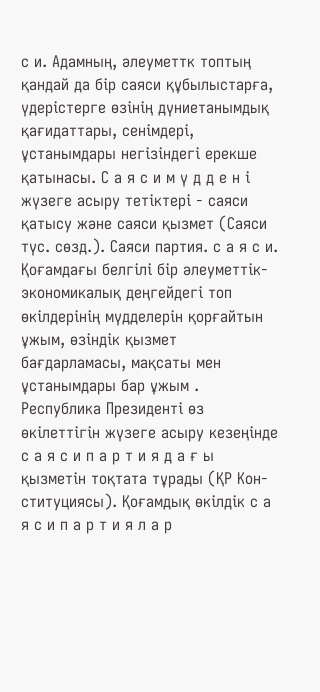с и. Адамның, әлеуметтк топтың қандай да бір саяси құбылыстарға, үдерістерге өзінің дүниетанымдық қағидаттары, сенімдері, ұстанымдары негізіндегі ерекше қатынасы. С а я с и м ү д д е н і жүзеге асыру тетіктері - саяси қатысу және саяси қызмет (Саяси түс. сөзд.). Саяси партия. с а я с и. Қоғамдағы белгілі бір әлеуметтік-экономикалық деңгейдегі топ өкілдерінің мүдделерін қорғайтын ұжым, өзіндік қызмет бағдарламасы, мақсаты мен ұстанымдары бар ұжым . Республика Президенті өз өкілеттігін жүзеге асыру кезеңінде с а я с и п а р т и я д а ғ ы қызметін тоқтата тұрады (ҚР Кон- ституциясы). Қоғамдық өкілдік с а я с и п а р т и я л а р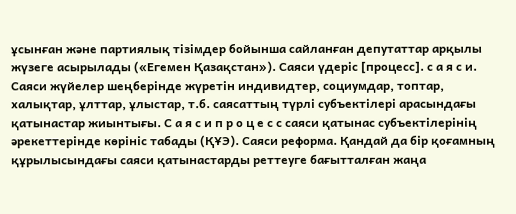ұсынған және партиялық тізімдер бойынша сайланған депутаттар арқылы жүзеге асырылады («Егемен Қазақстан»). Саяси үдеріс [процесс]. с а я с и. Саяси жүйелер шеңберінде жүретін индивидтер, социумдар, топтар, халықтар, ұлттар, ұлыстар, т.б. саясаттың түрлі субъектілері арасындағы қатынастар жиынтығы. С а я с и п р о ц е с с саяси қатынас субъектілерінің әрекеттерінде көрініс табады (ҚҰЭ). Саяси реформа. Қандай да бір қоғамның құрылысындағы саяси қатынастарды реттеуге бағытталған жаңа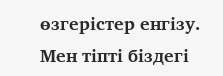өзгерістер енгізу. Мен тіпті біздегі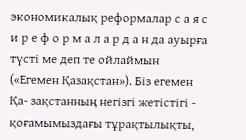экономикалық реформалар с а я с и р е ф о р м а л а р д а н да ауырға түсті ме деп те ойлаймын («Егемен Қазақстан»). Біз егемен Қа- зақстанның негізгі жетістігі - қоғамымыздағы тұрақтылықты,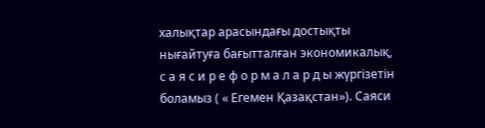халықтар арасындағы достықты нығайтуға бағытталған экономикалық, с а я с и р е ф о р м а л а р д ы жүргізетін боламыз ( « Егемен Қазақстан»). Саяси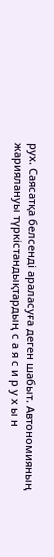рух. Саясатқа белсенді араласуға деген шабыт. Автономияның жариялануы түркістандықтардың с а я с и р у х ы н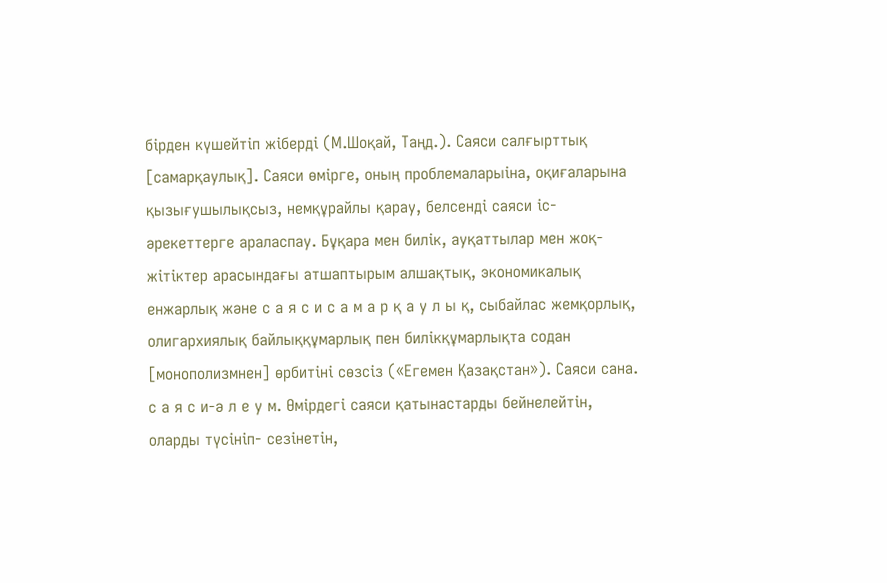бірден күшейтіп жіберді (М.Шоқай, Таңд.). Саяси салғырттық [самарқаулық]. Саяси өмірге, оның проблемаларыіна, оқиғаларына қызығушылықсыз, немқұрайлы қарау, белсенді саяси іс-әрекеттерге араласпау. Бұқара мен билік, ауқаттылар мен жоқ-жітіктер арасындағы атшаптырым алшақтық, экономикалық енжарлық және с а я с и с а м а р қ а у л ы қ, сыбайлас жемқорлық, олигархиялық байлыққұмарлық пен билікқұмарлықта содан [монополизмнен] өрбитіні сөзсіз («Егемен Қазақстан»). Саяси сана. с а я с и-ә л е у м. Өмірдегі саяси қатынастарды бейнелейтін, оларды түсініп- сезінетін,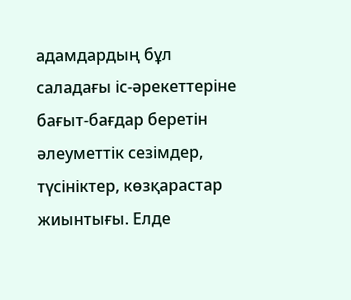адамдардың бұл саладағы іс-әрекеттеріне бағыт-бағдар беретін әлеуметтік сезімдер, түсініктер, көзқарастар жиынтығы. Елде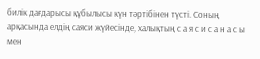билік дағдарысы құбылысы күн тәртібінен түсті. Соның арқасында елдің саяси жүйесінде, халықтың с а я с и с а н а с ы мен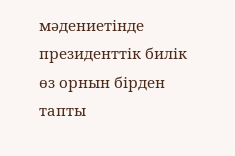мәдениетінде президенттік билік өз орнын бірден тапты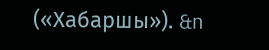(«Хабаршы»). &n